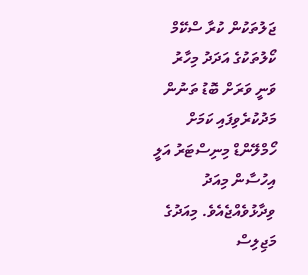ޖަލުތަކުން ކުރާ ސްކޭމް ކޯލުތަކުގެ އަދަދު މިހާރު ވަނީ ވަރަށް ބޮޑު ތަނުން މަދުކުރެވިފައި ކަމަށް ހޯމްލޭންޑް މިނިސްޓަރު އަލީ އިހުސާން މިއަދު ވިދާޅުވެއްޖެއެވެ. މިއަދުގެ މަޖިލިސް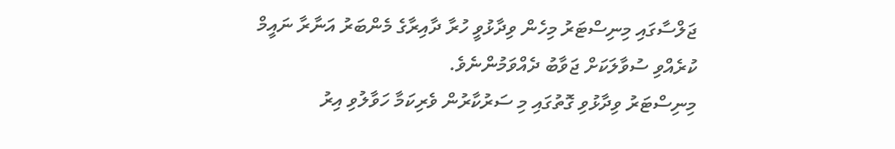ޖަލްސާގައި މިނިސްޓަރު މިހެން ވިދާޅުވީ ހުރާ ދާއިރާގެ މެންބަރު އަނާރާ ނައީމް ކުރެއްވި ސުވާލަކަށް ޖަވާބު ދެއްވަމުންނެވެ.
މިނިސްޓަރު ވިދާޅުވި ގޮތުގައި މި ސަރުކާރުން ވެރިކަމާ ހަވާލުވި އިރު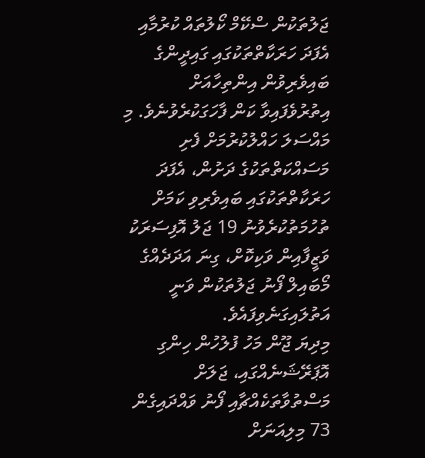ޖަލުތަކުން ސްކޭމް ކޯލުތައް ކުރުމާއި އެފަދަ ހަރަކާތްތަކުގައި ގައިދީންގެ ބައިވެރިވުން އިންތިހާއަށް އިތުރުވެފައިވާ ކަން ފާހަގަކުރެވުނެވެ. މި މައްސަލަ ހައްލުކުރުމަށް ފެށި މަސައްކަތްތަކުގެ ދަށުން، އެފަދަ ހަރަކާތްތަކުގައި ބައިވެރިވި ކަމަށް ތުހުމަތުކުރެވުނު 19 ޖަލު އޮފިސަރަކު ވަޒީފާއިން ވަކިކޮށް، ގިނަ އަދަދެއްގެ މޯބައިލް ފޯނު ޖަލުތަކުން ވަނީ އަތުލައިގަނެވިފައެވެ.
މިދިޔަ ޖޫން މަހު ފުލުހުން ހިންގި އޮޕަރޭޝަނެއްގައި، ޖަލަށް މަސްތުވާތަކެއްޗާއި ފޯނު ވައްދައިގެން 73 މިލިއަނަށް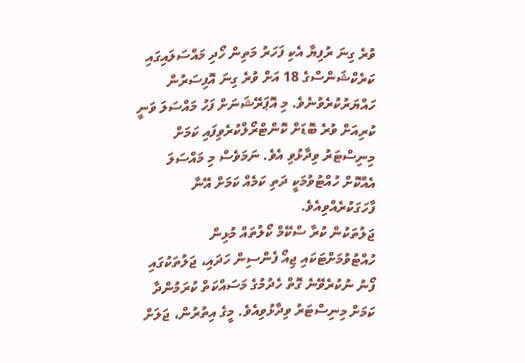ވުރެ ގިނަ ރުފިޔާ އެކި ފަހަރު މަތިން ހޯދި މައްސަލައިގައި ކަރެކްޝަންސްގެ 18 އަށް ވުރެ ގިނަ އޮފިސަރުން ހައްޔަރުކުރެވުނެވެ. މި އޮޕަރޭޝަނަށް ފަހު މައްސަލަ ވަނީ ކުރިއަށް ވުރެ ބޮޑަށް ކޮންޓްރޯލްކުރެވިފައި ކަމަށް މިނިސްޓަރު ވިދާޅުވި އެވެ. ނަމަވެސް މި މައްސަލަ އެއްކޮށް ހުއްޓުވުމަކީ ދަތި ކަމެއް ކަމަށް އޭނާ ފާހަގަކުރެއްވިއެވެ.
ޖަލުތަކުން ކުރާ ސްކޭމް ކޯލުތައް މުޅިން ހުއްޓުވުމަށްޓަކައި ޖިއޯ ފެންސިން ހަދައި، ޖަލުތަކުގައި ފޯނު ނުކުރެވޭނެ ގޮތް ހެދުމުގެ މަސައްކަތް ކުރަމުންދާ ކަމަށް މިނިސްޓަރު ވިދާޅުވިއެވެ. މީގެ އިތުރުން، ޖަލަށް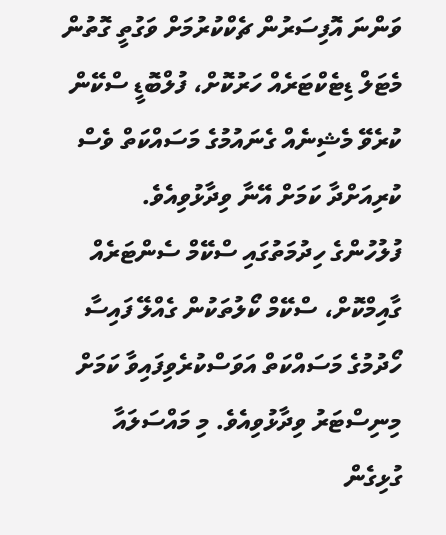ވަންނަ އޮފިސަރުން ޗެކްކުރުމަށް ވަގުތީ ގޮތުން މެޓަލް ޑިޓެކްޓަރެއް ހަރުކޮށް، ފުލްބޮޑީ ސްކޭން ކުރެވޭ މެޝިނެއް ގެނައުމުގެ މަސައްކަތް ވެސް ކުރިއަށްދާ ކަމަށް އޭނާ ވިދާޅުވިއެވެ.
ފުލުހުންގެ ހިދުމަތުގައި ސްކޭމް ސެންޓަރެއް ގާއިމްކޮށް، ސްކޭމް ކޯލުތަކުން ގެއްލޭ ފައިސާ ހޯދުމުގެ މަސައްކަތް އަވަސްކުރެވިފައިވާ ކަމަށް މިނިސްޓަރު ވިދާޅުވިއެވެ. މި މައްސަލައާ ގުޅިގެން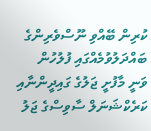ކުރިން ބޭއްވި ނޫސްވެރިންގެ ބައްދަލުވުމެއްގައި ފުލުހުން ވަނީ މާފުށީ ޖަލުގެ ގައިދީންނާއި ކަރެކްޝަނަލް ސާވިސްގެ ޖަލު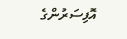އޮފިސަރުންގެ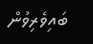ބައިވެރިވުން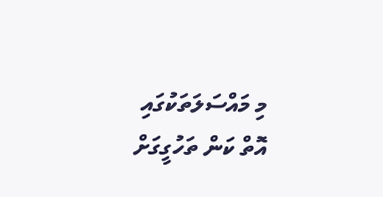މި މައްސަލަތަކުގައި އޮތް ކަން ތަހުގީގަށް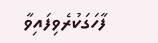ފާހަގަކުރެވިފައިވާ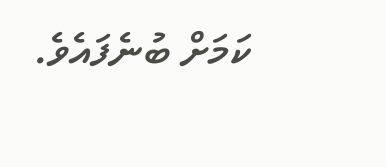ކަމަށް ބުނެފައެވެ.